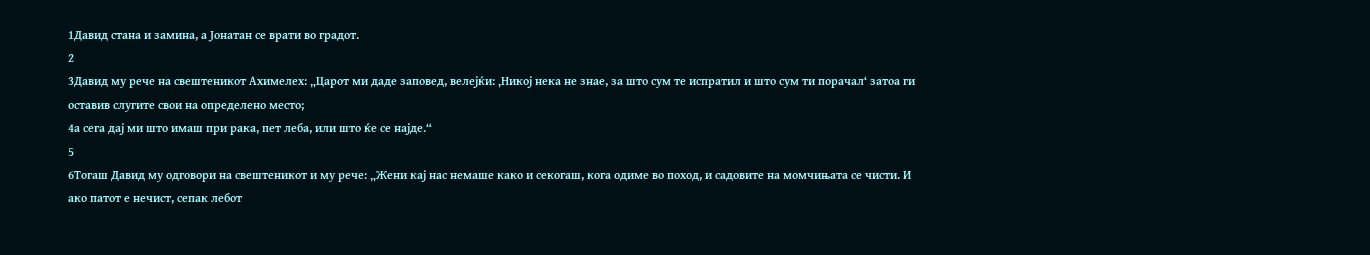1Давид стана и замина, а Јонатан се врати во градот.
2
3Давид му рече на свештеникот Ахимелех: „Царот ми даде заповед, велејќи: ‚Никој нека не знае, за што сум те испратил и што сум ти порачал‘ затоа ги оставив слугите свои на определено место;
4а сега дај ми што имаш при рака, пет леба, или што ќе се најде.“
5
6Тогаш Давид му одговори на свештеникот и му рече: „Жени кај нас немаше како и секогаш, кога одиме во поход, и садовите на момчињата се чисти. И ако патот е нечист, сепак лебот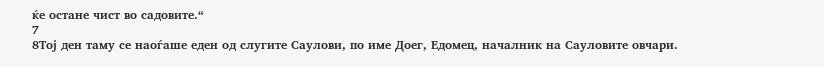ќе остане чист во садовите.“
7
8Тој ден таму се наоѓаше еден од слугите Саулови, по име Доег, Едомец, началник на Сауловите овчари.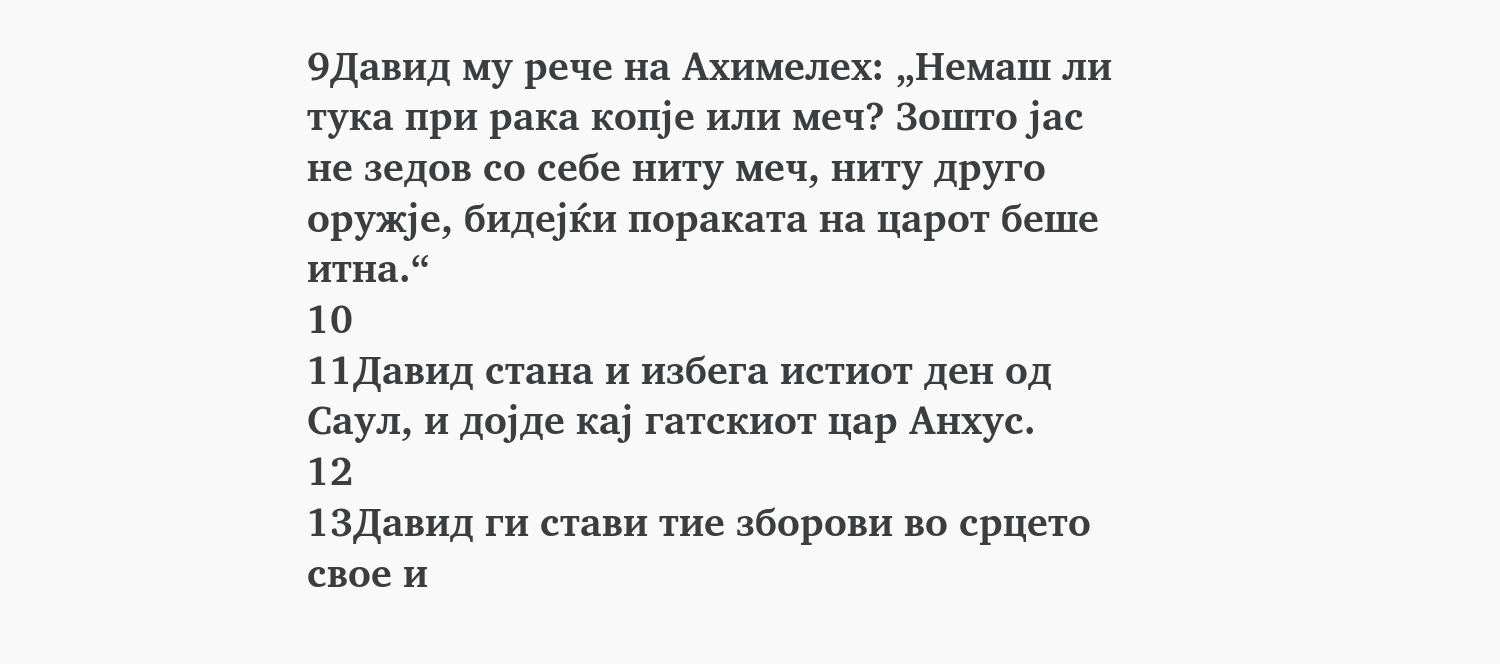9Давид му рече на Ахимелех: „Немаш ли тука при рака копје или меч? Зошто јас не зедов со себе ниту меч, ниту друго оружје, бидејќи пораката на царот беше итна.“
10
11Давид стана и избега истиот ден од Саул, и дојде кај гатскиот цар Анхус.
12
13Давид ги стави тие зборови во срцето свое и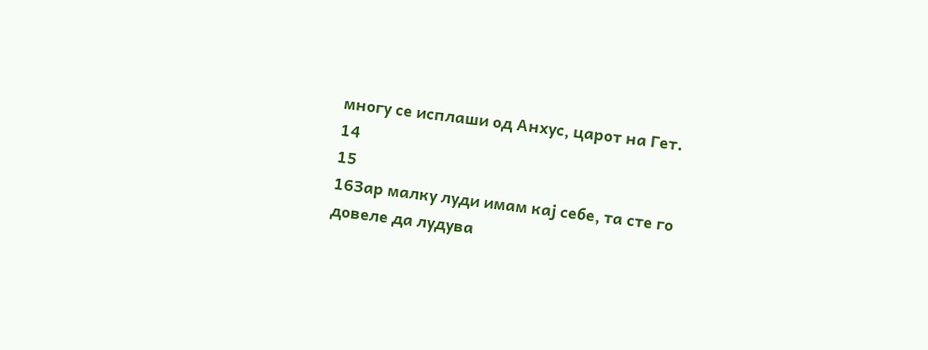многу се исплаши од Анхус, царот на Гет.
14
15
16Зар малку луди имам кај себе, та сте го довеле да лудува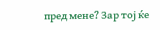пред мене? Зар тој ќе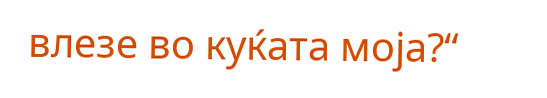влезе во куќата моја?“